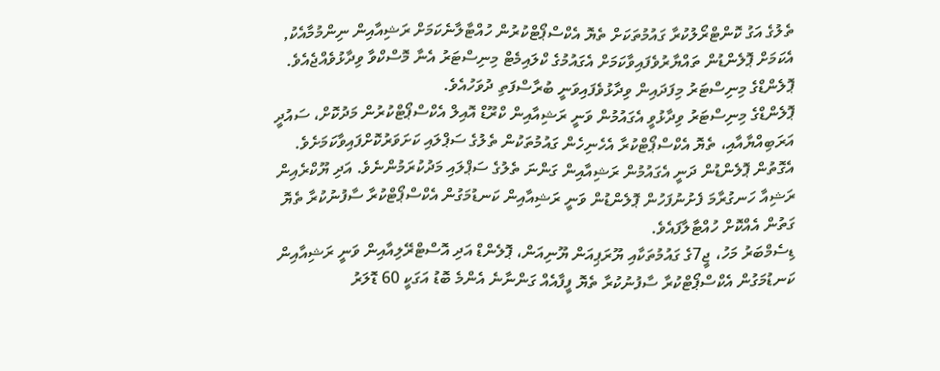ތެލުގެ އަގު ކޮންޓްރޯލުކުރާ ގައުމުތަކަށް ތެޔޮ އެކްސްޕޯޓްކުރުން ހުއްޓާލާނެކަމަށް ރަޝިއާއިން ނިންމުމާއެކު, އެކަމަށް ޕޮލެންޑުން ތައްޔާރުވެފައިވާކަމަށް އެގައުމުގެ ކްލައިމެޓް މިނިސްޓަރު އެނާ މޮސްކްވާ ވިދާޅުވެއްޖެއެވެ.
ޕޮލެންޑްގެ މިނިސްޓަރު މިފަދައިން ވިދާޅުވެފައިވަނީ ބުރާސްފަތި ދުވަހުއެވެ.
ޕޮލެންޑްގެ މިނިސްޓަރު ވިދާޅުވީ އެގައުމުން ވަނީ ރަޝިއާއިން ކްރޫޑް އޮއިލް އެކްސްޕޯޓްކުރުން މަދުކޮށް، ސައުދީ އަރަބިއްޔާއާއި، ތެޔޮ އެކްސްޕޯޓްކުރާ އެހެނިހެން ގައުމުތަކުން ތެލުގެ ސަޕްލައި ކަށަވަރުކޮށްފައިވާކަމަށެވެ.
އެގޮތުން ޕޮލެންޑުން ދަނީ އެގައުމުން ރަޝިއާއިން ގަންނަ ތެލުގެ ސަޕްލައި މަދުކުރަމުންނެވެ. އަދި ޔޫކްރެއިން ރަޝިއާ ހަނގުރާމަ ފެށުނުފަހުން ޕޮލެންޑުން ވަނީ ރަޝިއާއިން ކަނޑުމަގުން އެކްސްޕޯޓްކުރާ ސާފުނުކުރާ ތެޔޮ ގަތުން އެއްކޮށް ހުއްޓާލާފައެވެ.
ޑިސެމްބަރު މަހު، ޖީ7ގެ ގައުމުތަކާއި ޔޫރަޕިއަން ޔޫނިއަން، ޕޮލެންޑް އަދި އޮސްޓްރޭލިއާއިން ވަނީ ރަޝިއާއިން ކަނޑުމަގުން އެކްސްޕޯޓްކުރާ ސާފުނުކުރާ ތެޔޮ ފީފާއެއް ގަންނާނެ އެންމެ ބޮޑު އަގަކީ 60 ޑޮލަރު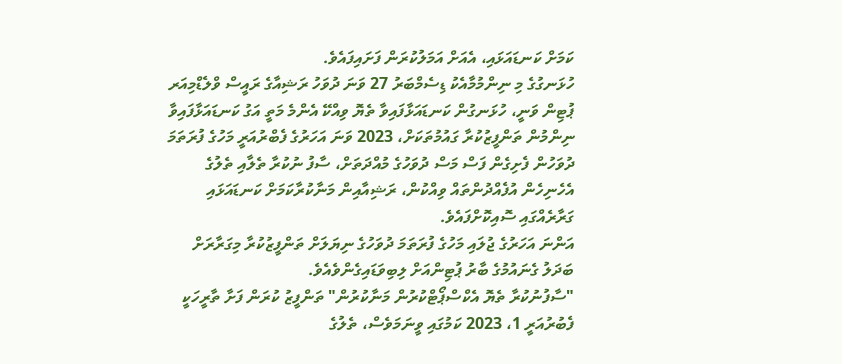ކަމަށް ކަނޑައަޅައި، އެއަށް އަމަލުކުރަން ފަށައިފައެވެ.
ހުޅަނގުގެ މި ނިންމުމާއެކު ޑިސެމްބަރު 27 ވަނަ ދުވަހު ރަޝިއާގެ ރައީސް ވްލެޑްމިއަރ ޕުޓިން ވަނީ، ހުޅަނގުން ކަނޑައަޅާފައިވާ ތެޔޮ ވިއްކޭ އެންމެ މަތީ އަގު ކަނޑައަޅާފައިވާ ނިންމުން ތަންފީޒުކުރާ ގައުމުތަކަށް، 2023 ވަނަ އަހަރުގެ ފެބްރުއަރީ މަހުގެ ފުރަތަމަ ދުވަހުން ފެށިގެން ފަސް މަސް ދުވަހުގެ މުއްދަތަށް، ސާފު ނުކުރާ ތެލާއި ތެލުގެ އެހެނިހެން އުފެއްދުންތައް ވިއްކުން، ރަޝިއާއިން މަނާކުރާކަމަށް ކަނޑައަޅައި ގަރާރެއްގައި ސޮއިކޮށްފައެވެ.
އަންނަ އަހަރުގެ ޖުލައި މަހުގެ ފުރަތަމަ ދުވަހުގެ ނިޔަލަށް ތަންފީޒުކުރާ މިގަރާރަށް ބަދަލު ގެނައުމުގެ ބާރު ޕުޓިންއަށް ލިބިވަޑައިގެންވެއެވެ.
"ސާފުނުކުރާ ތެޔޮ އެކްސްޕޯޓްކުރުން މަނާކުރުން" ތަންފީޒު ކުރަން ފަށާ ތާރީހަކީ ފެބުރުއަރީ 1، 2023 ކަމުގައި ވީނަމަވެސް، ތެލުގެ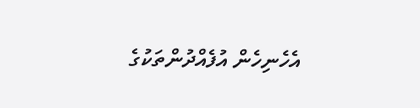އެހެނިހެން އުފެއްދުންތަކުގެ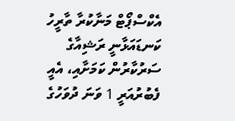އެކްސްޕޯޓް މަނާކުރާ ތާރީހު ކަނޑައަޅާނީ ރަޝިއާގެ ސަރުކާރުން ކަމަށާއި، އެއީ ފެބުރުއަރީ 1 ވަނަ ދުވަހުގެ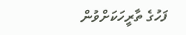ފަހުގެ ތާރީހަކަށްވުން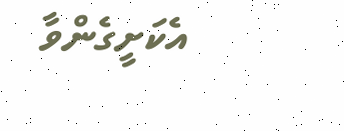އެކަށީގެންވާ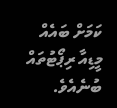ކަމަށް ބައެއް މީޑިއާ ރިޕޯޓުތައް ބުނެއެވެ.